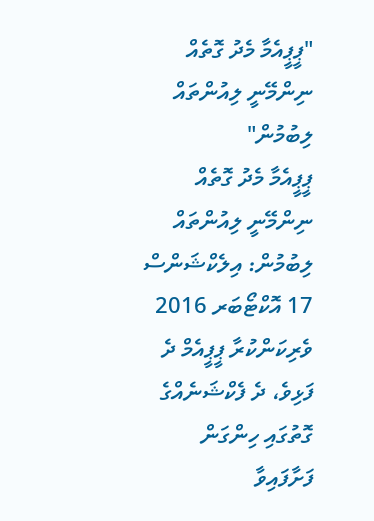"ޕީޕީއެމާ މެދު ގޮތެއް ނިންމޭނީ ލިއުންތައް ލިބުމުން"
ޕީޕީއެމާ މެދު ގޮތެއް ނިންމޭނީ ލިއުންތައް ލިބުމުން: އިލެކްޝަންސް
17 އޮކްޓޯބަރ 2016
ވެރިކަންކުރާ ޕީޕީއެމް ދެ ފަޅިވެ، ދެ ފެކްޝަނެއްގެ ގޮތުގައި ހިންގަން ފަށާފައިވާ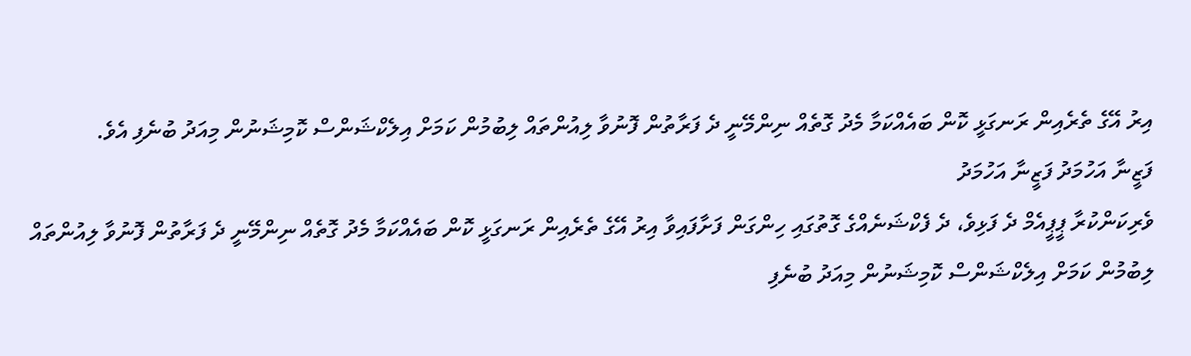އިރު އޭގެ ތެރެއިން ރަނގަޅީ ކޮން ބައެއްކަމާ މެދު ގޮތެއް ނިންމޭނީ ދެ ފަރާތުން ފޮނުވާ ލިއުންތައް ލިބުމުން ކަމަށް އިލެކްޝަންސް ކޮމިޝަނުން މިއަދު ބުނެފި އެވެ.
ފަޒީނާ އަހުމަދު ފަޒީނާ އަހުމަދު
ވެރިކަންކުރާ ޕީޕީއެމް ދެ ފަޅިވެ، ދެ ފެކްޝަނެއްގެ ގޮތުގައި ހިންގަން ފަށާފައިވާ އިރު އޭގެ ތެރެއިން ރަނގަޅީ ކޮން ބައެއްކަމާ މެދު ގޮތެއް ނިންމޭނީ ދެ ފަރާތުން ފޮނުވާ ލިއުންތައް ލިބުމުން ކަމަށް އިލެކްޝަންސް ކޮމިޝަނުން މިއަދު ބުނެފި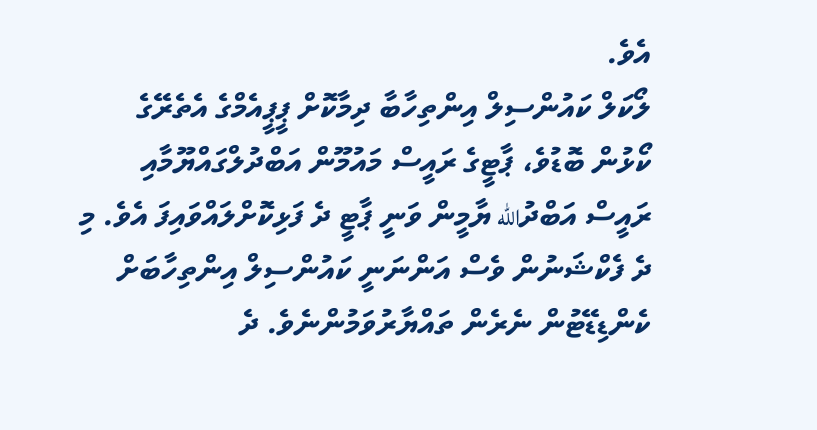އެވެ.
ލޯކަލް ކައުންސިލް އިންތިހާބާ ދިމާކޮށް ޕީޕީއެމްގެ އެތެރޭގެ ކޯޅުން ބޮޑުވެ، ޕާޓީގެ ރައީސް މައުމޫން އަބްދުލްގައްޔޫމާއި ރައީސް އަބްދުالله ޔާމީން ވަނީ ޕާޓީ ދެ ފަޅިކޮށްލައްވައިފަ އެވެ. މި ދެ ފެކްޝަނުން ވެސް އަންނަނީ ކައުންސިލް އިންތިހާބަށް ކެންޑިޑޭޓުން ނެރެން ތައްޔާރުވަމުންނެވެ. ދެ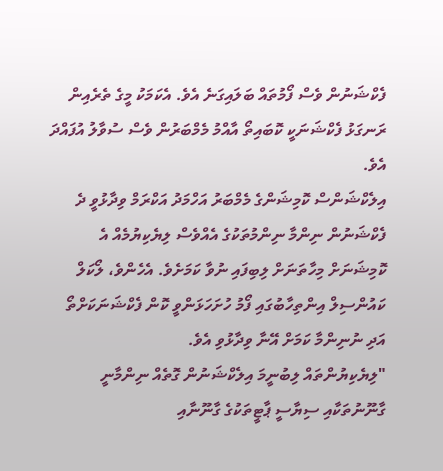ފެކްޝަނުން ވެސް ފޯމުތައް ބަލައިގަނެ އެވެ. އެކަމަކު މީގެ ތެރެއިން ރަނގަޅު ފެކްޝަނަކީ ކޮބައިތޯ އާއްމު މެމްބަރުން ވެސް ސުވާލު އުފައްދަ އެވެ.
އިލެކްޝަންސް ކޮމިޝަންގެ މެމްބަރު އަހްމަދު އަކްރަމް ވިދާޅުވީ ދެ ފެކްޝަނުން ނިންމާ ނިންމުތަކުގެ އެއްވެސް ލިޔެކިޔުމެއް އެ ކޮމިޝަނަށް މިހާތަނަށް ލިބިފައި ނުވާ ކަމަށެވެ. އެހެންވެ، ލޯކަލް ކައުންސިލް އިންތިހާބުގައި ފޯމު ހުށަހަޅަންވީ ކޮން ފެކްޝަނަކަށްތޯ އަދި ނުނިންމާ ކަމަށް އޭނާ ވިދާޅުވި އެވެ.
"ލިޔެކިޔުންތައް ލިބުނީމަ އިލެކްޝަނުން ގޮތެއް ނިންމާނީ ގާނޫނުތަކާއި ސިޔާސީ ޕާޓީތަކުގެ ގާނޫނާއި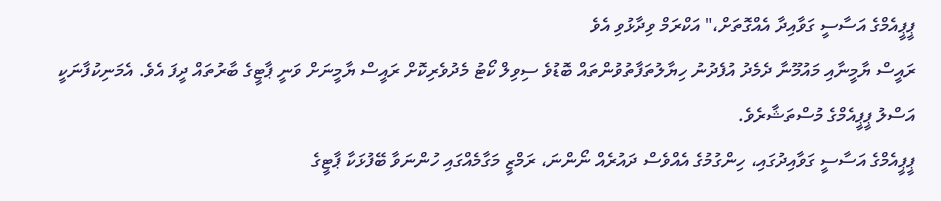ޕީޕީއެމްގެ އަސާސީ ގަވާއިދާ އެއްގޮތަށް،" އަކްރަމް ވިދާޅުވި އެވެ
ރައީސް ޔާމީނާއި މައުމޫނާ ދެމެދު އުފެދުނު ހިޔާލުތަފާތުވުންތައް ބޮޑުވެ ސިވިލް ކޯޓު މެދުވެރިކޮށް ރައީސް ޔާމީނަށް ވަނީ ޕާޓީގެ ބާރުތައް ދީފަ އެވެ. އެމަނިކުފާނަކީ އަސްލު ޕީޕީއެމްގެ މުސްތަޝާރެވެ.
ޕީޕީއެމްގެ އަސާސީ ގަވާއިދުގައި، ހިންގުމުގެ އެއްވެސް ދައުރެއް ނޯންނަ، ރަމްޒީ މަގާމެއްގައި ހުންނަވާ ބޭފުޅަކާ ޕާޓީގެ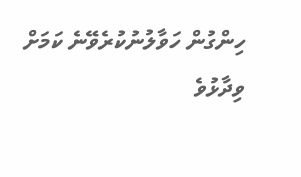ހިންގުން ހަވާލުނުކުރެވޭނެ ކަމަށް ވިދާޅުވެ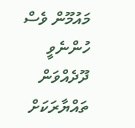މައުމޫން ވެސް ހުންނެވީ ދޫދެއްވަން ތައްޔާރަކަށް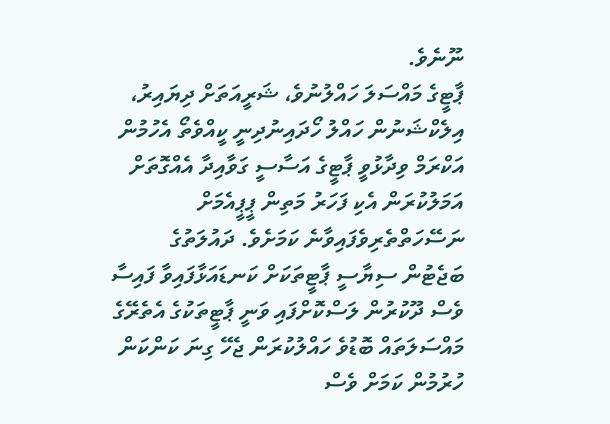ނޫނެވެ.
ޕާޓީގެ މައްސަލަ ހައްލުނުވެ، ޝަރީއަތަށް ދިޔައިރު، އިލެކްޝަނުން ހައްލު ހޯދައިނުދިނީ ކީއްވެތޯ އެހުމުން އަކްރަމް ވިދާޅުވީ ޕާޓީގެ އަސާސީ ގަވާއިދާ އެއްގޮތަށް އަމަލުކުރަން އެކި ފަހަރު މަތިން ޕީޕީއެމަށް ނަސޭހަތްތެރިވެފައިވާނެ ކަމަށެވެ. ދައުލަތުގެ ބަޖެޓުން ސިޔާސީ ޕާޓީތަކަށް ކަނޑައަޅާފައިވާ ފައިސާ ވެސް ދޫކުރުން ލަސްކޮށްފައި ވަނީ ޕާޓީތަކުގެ އެތެރޭގެ މައްސަލަތައް ބޮޑުވެ ހައްލުކުރަން ޖެހޭ ގިނަ ކަންކަން ހުރުމުން ކަމަށް ވެސް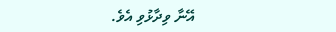އޭނާ ވިދާޅުވި އެވެ.